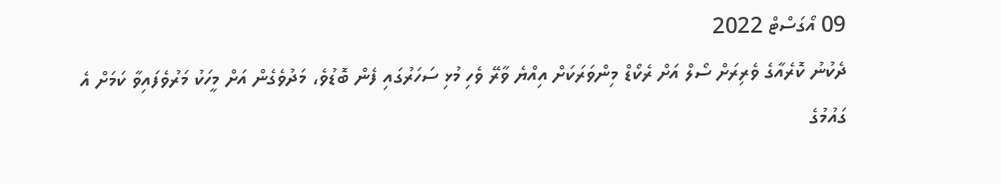09 އޯގަސްޓް 2022
ދެކުނު ކޮރެއާގެ ވެރިރަށް ސޯލް އަށް ރެކޯޑް މިންވަރަކަށް އިއްޔެ ވާރޭ ވެހި މުޅި ސަހަރުގައި ފެން ބޮޑުވެ، މަދުވެގެން އަށް މީހަކު މަރުވެފައިވާ ކަމަށް އެ ގައުމުގެ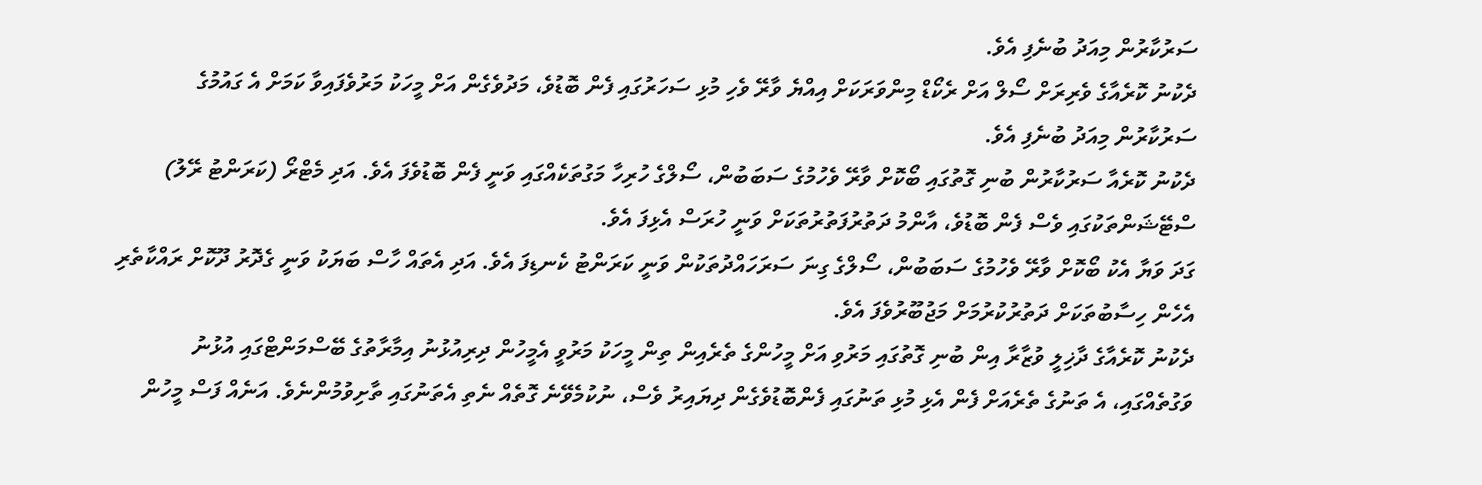ސަރުކާރުން މިއަދު ބުނެފި އެވެ.
ދެކުނު ކޮރެއާގެ ވެރިރަށް ސޯލް އަށް ރެކޯޑް މިންވަރަކަށް އިއްޔެ ވާރޭ ވެހި މުޅި ސަހަރުގައި ފެން ބޮޑުވެ، މަދުވެގެން އަށް މީހަކު މަރުވެފައިވާ ކަމަށް އެ ގައުމުގެ ސަރުކާރުން މިއަދު ބުނެފި އެވެ.
ދެކުނު ކޮރެއާ ސަރުކާރުން ބުނި ގޮތުގައި ބޯކޮށް ވާރޭ ވެހުމުގެ ސަބަބުން، ސޯލްގެ ހުރިހާ މަގުތަކެއްގައި ވަނީ ފެން ބޮޑުވެފަ އެވެ. އަދި މެޓްރޯ (ކަރަންޓު ރޭލު) ސްޓޭޝަންތަކުގައި ވެސް ފެން ބޮޑުވެ، އާންމު ދަތުރުފަތުރުތަކަށް ވަނީ ހުރަސް އެޅިފަ އެވެ.
ގަދަ ވަޔާ އެކު ބޯކޮށް ވާރޭ ވެހުމުގެ ސަބަބުން، ސޯލްގެ ގިނަ ސަރަހައްދުތަކުން ވަނީ ކަރަންޓު ކެނޑިފަ އެވެ. އަދި އެތައް ހާސް ބަޔަކު ވަނީ ގެދޮރު ދޫކޮށް ރައްކާތެރި އެހެން ހިސާބުތަކަށް ދަތުރުކުރުމަށް މަޖުބޫރުވެފަ އެވެ.
ދެކުނު ކޮރެއާގެ ދާޚިލީ ވުޒާރާ އިން ބުނި ގޮތުގައި މަރުވި އަށް މީހުންގެ ތެރެއިން ތިން މީހަކު މަރުވީ އެމީހުން ދިރިއުޅުނު އިމާރާތުގެ ބޭސްމަންޓްގައި އުޅުނު ވަގުތެއްގައި، އެ ތަނުގެ ތެރެއަށް ފެން އެޅި މުޅި ތަނުގައި ފެންބޮޑުވެގެން ދިޔައިރު ވެސް، ނުކުމެވޭނެ ގޮތެއް ނެތި އެތަނުގައި ތާށިވުމުންނެވެ. އަނެއް ފަސް މީހުން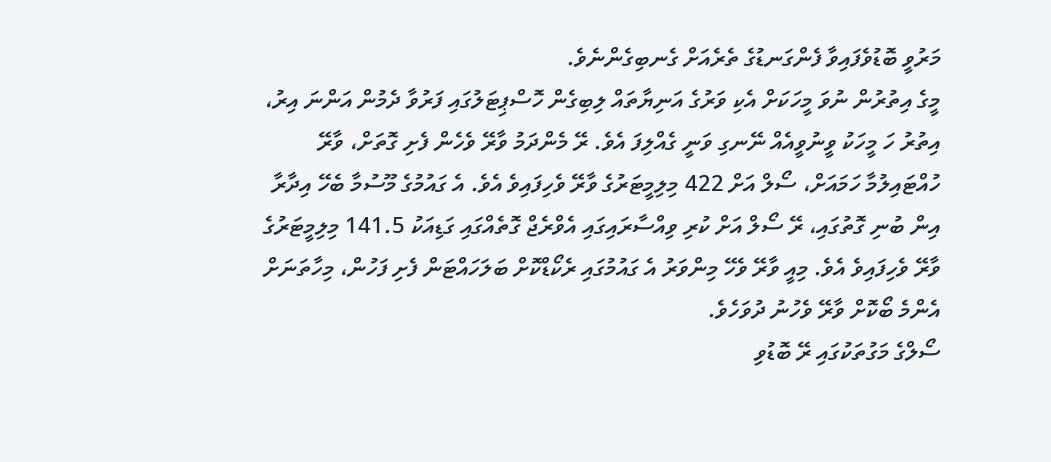މަރުވީ ބޮޑުވެފައިވާ ފެންގަނޑުގެ ތެރެއަށް ގެނބިގެންނެވެ.
މީގެ އިތުރުން ނުވަ މީހަކަށް އެކި ވަރުގެ އަނިޔާތައް ލިބިގެން ހޮސްޕިޓަލުގައި ފަރުވާ ދެމުން އަންނަ އިރު، އިތުރު ހަ މީހަކު ވީނުވީއެއް ނޭނގި ވަނީ ގެއްލިފަ އެވެ. ރޭ މެންދަމު ވާރޭ ވެހެން ފެށި ގޮތަށް، ވާރޭ ހުއްޓައިލުމާ ހަމައަށް، ސޯލް އަށް 422 މިލިމީޓަރުގެ ވާރޭ ވެހިފައިވެ އެވެ. އެ ގައުމުގެ މޫސުމާ ބެހޭ އިދާރާ އިން ބުނި ގޮތުގައި، ރޭ ސޯލް އަށް ކުރި ވިއްސާރައިގައި އެވްރެޖް ގޮތެއްގައި ގަޑިއަކު 141.5 މިލިމީޓަރުގެ ވާރޭ ވެހިފައިވެ އެވެ. މިއީ ވާރޭ ވެހޭ މިންވަރު އެ ގައުމުގައި ރެކޯޑްކޮށް ބަލަހައްޓަން ފެށި ފަހުން، މިހާތަނަށް އެންމެ ބޯކޮށް ވާރޭ ވެހުނު ދުވަހެވެ.
ސޯލްގެ މަގުތަކުގައި ރޭ ބޮޑުވި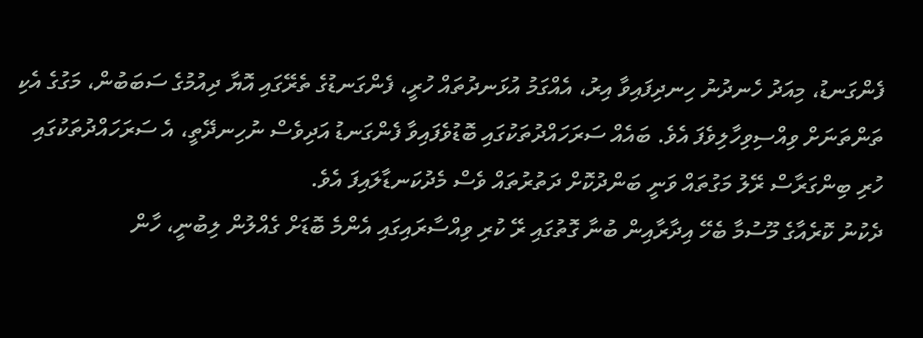ފެންގަނޑު، މިއަދު ހެނދުނު ހިނދިފައިވާ އިރު، އެއްގަމު އުޅަނދުތައް ހުރީ، ފެންގަނޑުގެ ތެރޭގައި އޮޔާ ދިއުމުގެ ސަބަބުން، މަގުގެ އެކި ތަންތަނަށް ވިއްސިވިހާލިވެފަ އެވެ. ބައެއް ސަރަހައްދުތަކުގައި ބޮޑުވެފައިވާ ފެންގަނޑު އަދިވެސް ނުހިނދޭތީ، އެ ސަރަހައްދުތަކުގައި ހުރި ބިންގަރާސް ރޭލު މަގުތައް ވަނީ ބަންދުކޮށް ދަތުރުތައް ވެސް މެދުކަނޑާލައިފަ އެވެ.
ދެކުނު ކޮރެއާގެ މޫސުމާ ބެހޭ އިދާރާއިން ބުނާ ގޮތުގައި ރޭ ކުރި ވިއްސާރައިގައި އެންމެ ބޮޑަށް ގެއްލުން ލިބުނީ، ހާން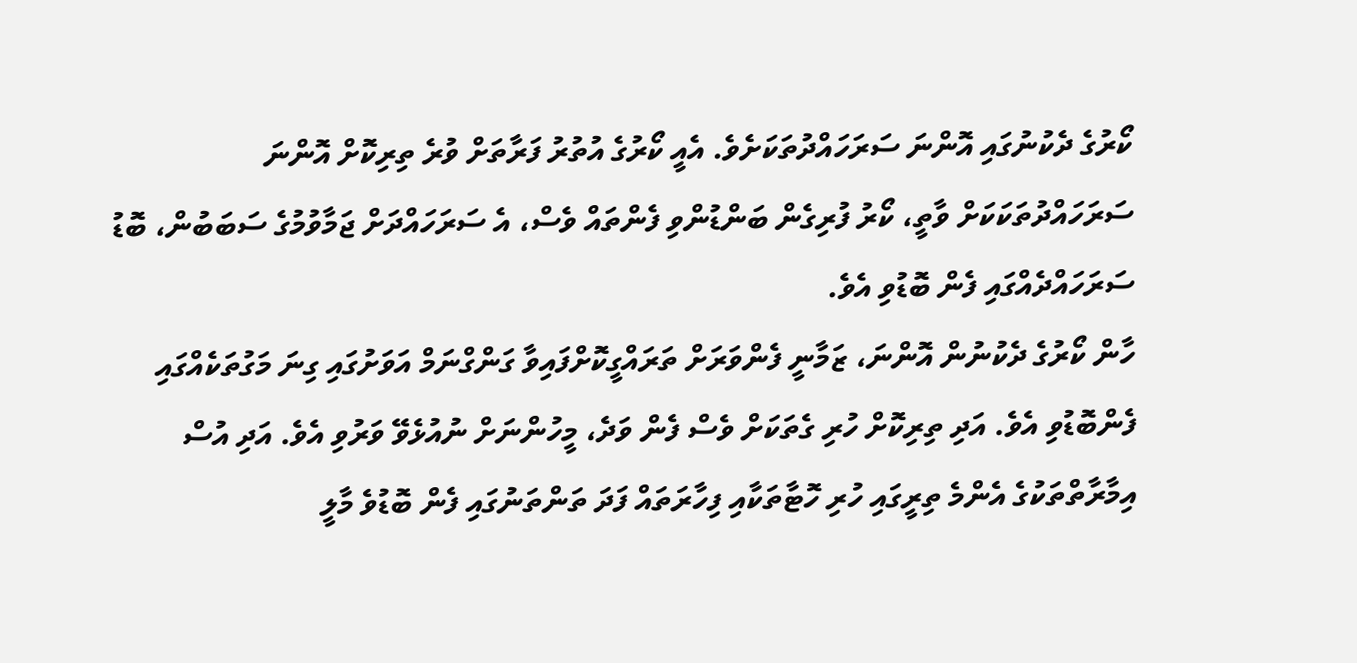ކޯރުގެ ދެކުނުގައި އޮންނަ ސަރަހައްދުތަކަށެވެ. އެއީ ކޯރުގެ އުތުރު ފަރާތަށް ވުރެ ތިރިކޮށް އޮންނަ ސަރަހައްދުތަކަކަށް ވާތީ، ކޯރު ފުރިގެން ބަންޑުންވި ފެންތައް ވެސް، އެ ސަރަހައްދަށް ޖަމާވުމުގެ ސަބަބުން، ބޮޑު ސަރަހައްދެއްގައި ފެން ބޮޑުވި އެވެ.
ހާން ކޯރުގެ ދެކުނުން އޮންނަ، ޒަމާނީ ފެންވަރަށް ތަރައްގީކޮށްފައިވާ ގަންގްނަމް އަވަށުގައި ގިނަ މަގުތަކެއްގައި ފެންބޮޑުވި އެވެ. އަދި ތިރިކޮށް ހުރި ގެތަކަށް ވެސް ފެން ވަދެ، މީހުންނަށް ނުއުޅެވޭ ވަރުވި އެވެ. އަދި އުސް އިމާރާތްތަކުގެ އެންމެ ތިރީގައި ހުރި ހޮޓާތަކާއި ފިހާރަތައް ފަދަ ތަންތަނުގައި ފެން ބޮޑުވެ މާލީ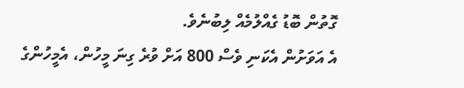ގޮތުން ބޮޑު ގެއްލުމެއް ލިބުނެވެ.
އެ އަވަށުން އެކަނި ވެސް 800 އަށް ވުރެ ގިނަ މީހުން، އެމީހުންގެ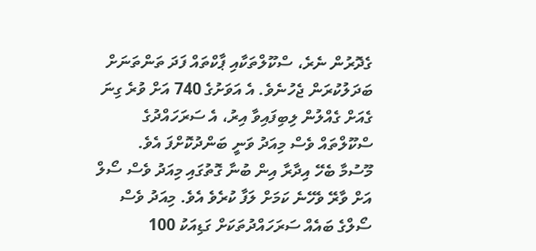ގެދޮރުން ނެރެ، ސްކޫލްތަކާއި ޕާކްތައް ފަދަ ތަންތަނަށް ބަދަލުކުރަން ޖެހުނެވެ. އެ އަވަށުގެ 740 އަށް ވުރެ ގިނަ ގެއަށް ގެއްލުން ލިބިފައިވާ އިރު، އެ ސަރަހައްދުގެ ސްކޫލްތައް ވެސް މިއަދު ވަނީ ބަންދުކޮށްފަ އެވެ.
މޫސުމާ ބެހޭ އިދާރާ އިން ބުނާ ގޮތުގައި މިއަދު ވެސް ސޯލް އަށް ވާރޭ ވެހޭނެ ކަމަށް ލަފާ ކުރެވެ އެވެ. މިއަދު ވެސް ސޯލްގެ ބައެއް ސަރަހައްދުތަކަށް ގަޑިއަކު 100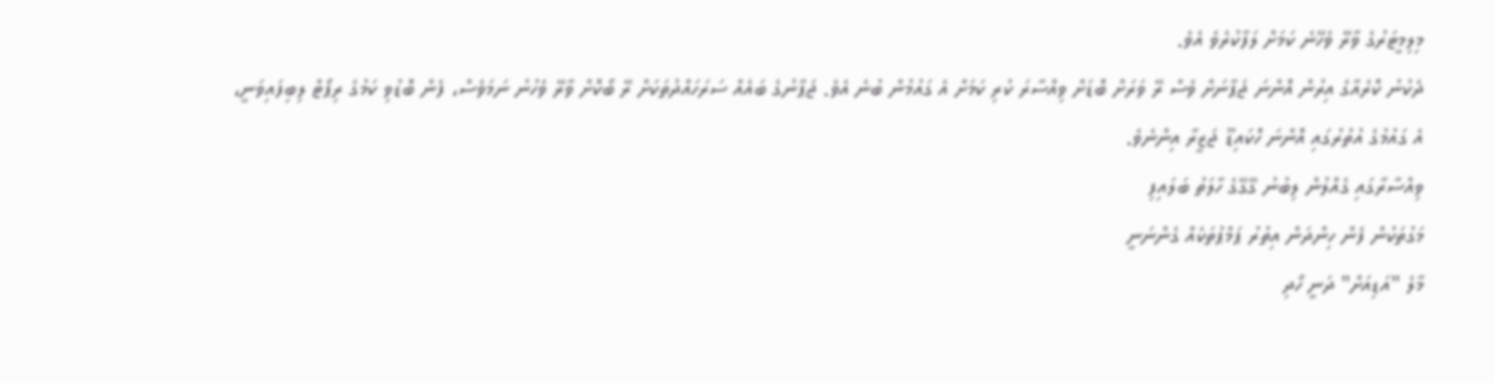މިލިމީޓަރުގެ ވާރޭ ވެހޭނެ ކަމަށް ލަފާކުރެވެ އެވެ.
ދެކުނު ކޮރެއާގެ އިރުން އޮންނަ ޖަޕާނަށް ވެސް ރޭ ވަރަށް ބޮޑަށް ވިއްސާރަ ކުރި ކަމަށް އެ ގައުމުން ބުނެ އެވެ. ޖަޕާނުގެ ބައެއް ސަރަހައްދުތަކަށް ރޭ ބޯކޮށް ވާރޭ ވެހުނު ނަމަވެސް، ފެން ބޮޑުވި ކަމުގެ ރިޕޯޓް ލިބިފައިވަނީ، އެ ގައުމުގެ އުތުރުގައި އޮންނަ ހޮކައިޑޫ ޖަޒީރާ އިންނެވެ.
ވިއްސާރާގައި ގެއްލުން ލިބުނު ގޭގޭގެ ހާލަތު ބަލައިފި
މަގުތަކުން ފެން ހިންދަން އިތުރު ޕަމްޕުތަކެއް ގެންނަނީ
މާލެ "އަޑިއަށް" ދަނީ ހޯދި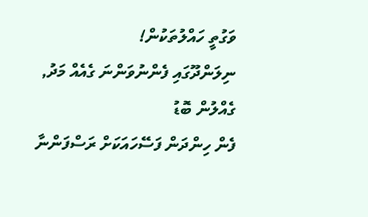ވަގުތީ ހައްލުތަކުން!
ނިލަންދޫގައި ފެންނުވަންނަ ގެއެއް މަދު, ގެއްލުން ބޮޑު
ފެން ހިންދަން ފަސޭހައަކަށް ރަސްފަންނާ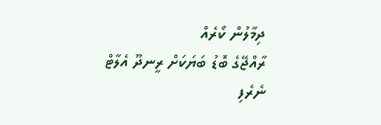ދިމާލުން ކޯރެއް
ރާއްޖޭގެ ބޮޑު ބަޔަކަށް ރީނދޫ އެލާޓް ނެރެފި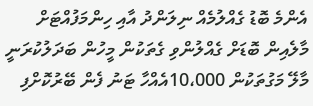އެންމެ ބޮޑު ގެއްލުމެއް ނިލަންދު އާއި ހިންމަފުއްޓަށް
މާލެއިން ބޮޑަށް ގެއްލުންވި ގެތަކުން މީހުން ބަދަލުކުރަނީ
މާލޭ މަގުތަކުން 10،000އެއްހާ ޓަނު ފެން ބޭރުކޮށްފި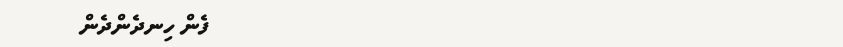ފެން ހިނދެންދެން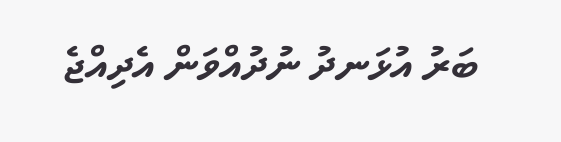ބަރު އުޅަނދު ނުދުއްވަން އެދިއްޖެ